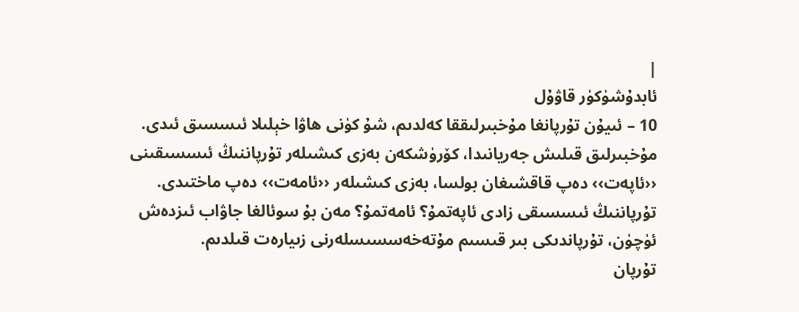|
ئابدۇشۈكۈر قاۋۇل
10 – ئىيۇن تۇرپانغا مۇخبىرلىققا كەلدىم، شۇ كۈنى ھاۋا خېلىلا ئىسسىق ئىدى. مۇخبىرلىق قىلىش جەريانىدا، كۆرۈشكەن بەزى كىشىلەر تۇرپاننىڭ ئىسسىقىنى ‹‹ئاپەت›› دەپ قاقشىغان بولسا، بەزى كىشىلەر ‹‹ئامەت›› دەپ ماختىدى. تۇرپاننىڭ ئىسسىقى زادى ئاپەتمۇ؟ ئامەتمۇ؟ مەن بۇ سوئالغا جاۋاب ئىزدەش ئۈچۈن، تۇرپاندىكى بىر قىسىم مۇتەخەسسىسلەرنى زىيارەت قىلدىم.
تۇرپان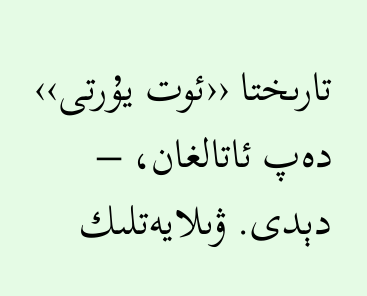تارىختا ‹‹ئوت يۇرتى›› دەپ ئاتالغان، – دېدى. ۋىلايەتلىك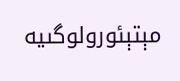مېتېئورولوگىيە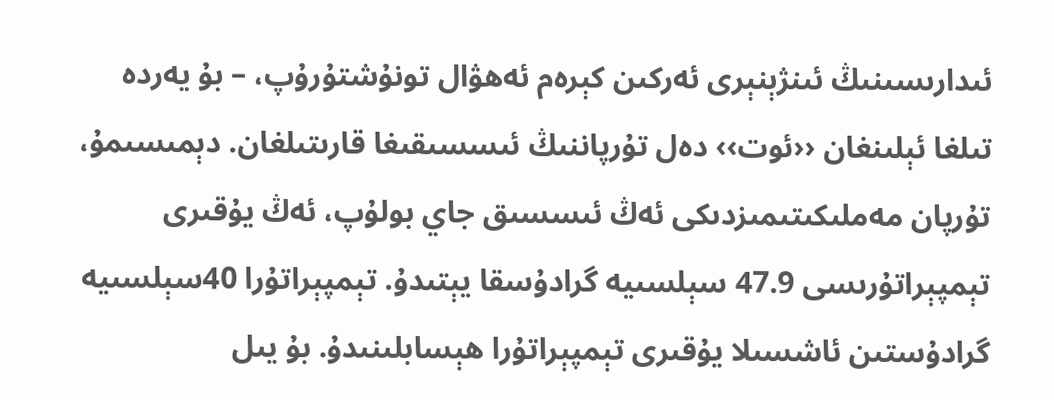ئىدارىسىنىڭ ئىنژېنېرى ئەركىن كېرەم ئەھۋال تونۇشتۇرۇپ، – بۇ يەردە تىلغا ئېلىنغان ‹‹ئوت›› دەل تۇرپاننىڭ ئىسسىقىغا قارىتىلغان. دېمىسىمۇ، تۇرپان مەملىكىتىمىزدىكى ئەڭ ئىسسىق جاي بولۇپ، ئەڭ يۇقىرى تېمپېراتۇرىسى 47.9 سېلسىيە گرادۇسقا يېتىدۇ. تېمپېراتۇرا 40سېلسىيە گرادۇستىن ئاشسىلا يۇقىرى تېمپېراتۇرا ھېسابلىنىدۇ. بۇ يىل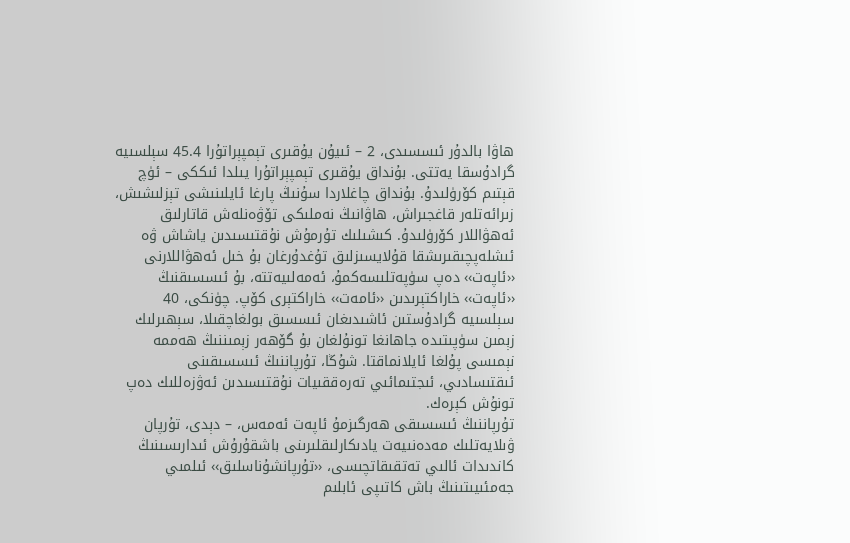ھاۋا بالدۇر ئىسسىدى، 2 – ئىيۇن يۇقىرى تېمپېراتۇرا 45.4 سېلسىيە گرادۇسقا يەتتى. بۇنداق يۇقىرى تېمپېراتۇرا يىلدا ئىككى – ئۈچ قېتىم كۆرۈلىدۇ. بۇنداق چاغلاردا سۇنىڭ پارغا ئايلىنىشى تېزلىشىش، زىرائەتلەر قاغجىراش، ھاۋانىڭ نەملىكى تۆۋەنلەش قاتارلىق ئەھۋاللار كۆرۈلىدۇ. كىشىلىك تۇرمۇش نۇقتىسىدىن ياشاش ۋە ئىشلەپچىقىرىشقا قۇلايسىزلىق تۇغدۇرغان بۇ خىل ئەھۋاللارنى ‹‹ئاپەت›› دەپ سۈپەتلىسەكمۇ، ئەمەلىيەتتە، بۇ ئىسسىقنىڭ ‹‹ئاپەت›› خاراكتېرىدىن ‹‹ئامەت›› خاراكتېرى كۆپ. چۈنكى، 40 سېلسىيە گرادۇستىن ئاشىدىغان ئىسسىق بولغاچقىلا، سېھىرلىك زېمىن سۈپىتىدە جاھانغا تونۇلغان بۇ گۆھەر زېمىننىڭ ھەممە نېمىسى پۇلغا ئايلانماقتا. شۇڭا، تۇرپاننىڭ ئىسسىقىنى ئىقتىسادىي، ئىجتىمائىي تەرەققىيات نۇقتىسىدىن ئەۋزەللىك دەپ تونۇش كېرەك.
تۇرپاننىڭ ئىسسىقى ھەرگىزمۇ ئاپەت ئەمەس، – دېدى، تۇرپان ۋىلايەتلىك مەدەنىيەت يادىكارلىقلىرىنى باشقۇرۇش ئىدارىسىنىڭ كاندىدات ئالىي تەتقىقاتچىسى، ‹‹تۇرپانشۇناسلىق›› ئىلمىي جەمئىيىتىنىڭ باش كاتىپى ئابلىم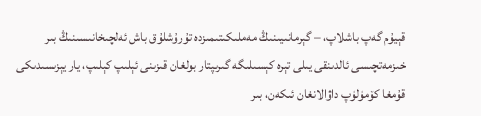قېيۇم گەپ باشلاپ، – گېرمانىيىنىڭ مەملىكىتىمىزدە تۇرۇشلۇق باش ئەلچىخانىسىنىڭ بىر خىزمەتچىسى ئالدىنقى يىلى تېرە كېسىلىگە گىرىپتار بولغان قىزىنى ئېلىپ كېلىپ، يار يېزىسىدىكى قۇمغا كۆمۈلۈپ داۋالانغان ئىكەن، بىر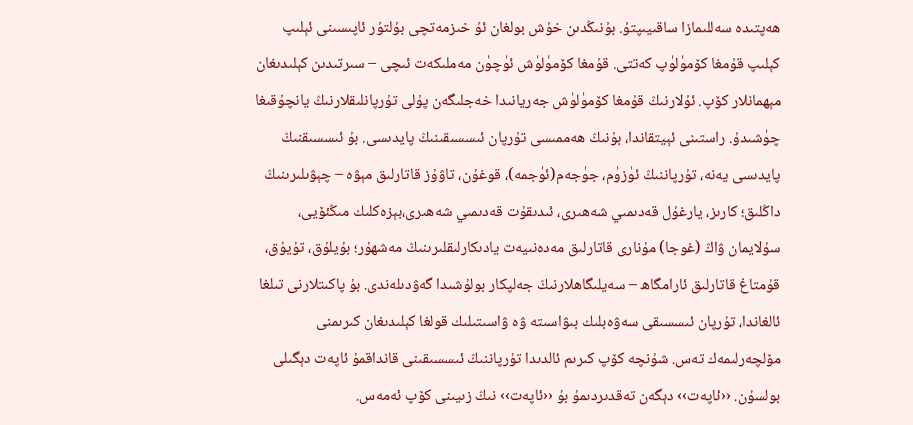ھەپتىدە سەللىمازا ساقىيىپتۇ. بۇنىڭدىن خۇش بولغان ئۇ خىزمەتچى بۇلتۇر ئاپىسىنى ئېلىپ كېلىپ قۇمغا كۆمۈلۈپ كەتتى. قۇمغا كۆمۈلۈش ئۈچۈن مەملىكەت ئىچى – سىرتىدىن كېلىدىغان مېھمانلار كۆپ. ئۇلارنىڭ قۇمغا كۆمۈلۈش جەريانىدا خەجلىگەن پۇلى تۇرپانلىقلارنىڭ يانچۇقىغا چۈشىدۇ. راستىنى ئېيتقاندا، بۇنىڭ ھەممىسى تۇرپان ئىسسىقىنىڭ پايدىسى. بۇ ئىسسىقنىڭ پايدىسى يەنە، تۇرپاننىڭ ئۈزۈم، جۈجەم(ئۈجمە)، قوغۇن، تاۋۇز قاتارلىق مېۋە – چېۋىلىرىنىڭ داڭلىق؛ كارىز، يارغۇل قەدىمىي شەھىرى، ئىدىقۇت قەدىمىي شەھىرى،بېزەكلىك مىڭئۆيى، سۇلايمان ۋاڭ (غوجا) مۇنارى قاتارلىق مەدەنىيەت يادىكارلىقلىرىنىڭ مەشھۇر؛ بۇيلۇق، تۇيۇق، قۇمتاغ قاتارلىق ئارامگاھ – سەيلىگاھلارنىڭ جەلپكار بولۇشىدا گەۋدىلەندى. بۇ پاكىتلارنى تىلغا ئالغاندا، تۇرپان ئىسسىقى سەۋەبلىك بىۋاسىتە ۋە ۋاسىتىلىك قولغا كېلىدىغان كىرىمنى مۆلچەرلىمەك تەس. شۇنچە كۆپ كىرىم ئالدىدا تۇرپاننىڭ ئىسسىقىنى قانداقمۇ ئاپەت دېگىلى بولسۇن. ‹‹ئاپەت›› دېگەن تەقدىردىمۇ بۇ ‹‹ئاپەت›› نىڭ زىيىنى كۆپ ئەمەس.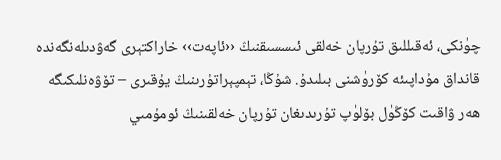چۈنكى، ئەقىللىق تۇرپان خەلقى ئىسسىقنىڭ ‹‹ئاپەت›› خاراكتېرى گەۋدىلەنگەندە قانداق مۇداپىئە كۆرۈشنى بىلىدۇ. شۇڭا، تېمپېراتۇرىنىڭ يۇقىرى – تۆۋەنلىكىگە ھەر ۋاقىت كۆڭۈل بۆلۈپ تۇرىدىغان تۇرپان خەلقىنىڭ ئومۇمىي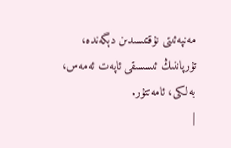مەنپەئىتى نۇقتىسىدىن دېگەندە، تۇرپاننىڭ ئىسسىقى ئاپەت ئەمەس، بەلكى، ئامەتتۇر.
|